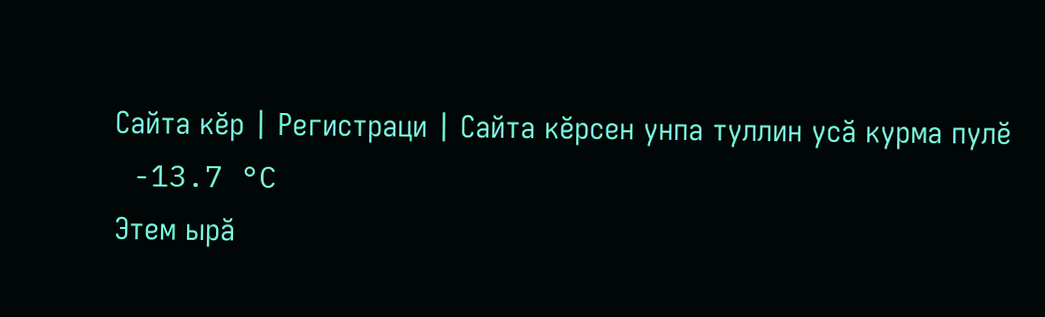Сайта кӗр | Регистраци | Сайта кӗрсен унпа туллин усӑ курма пулӗ
 -13.7 °C
Этем ырӑ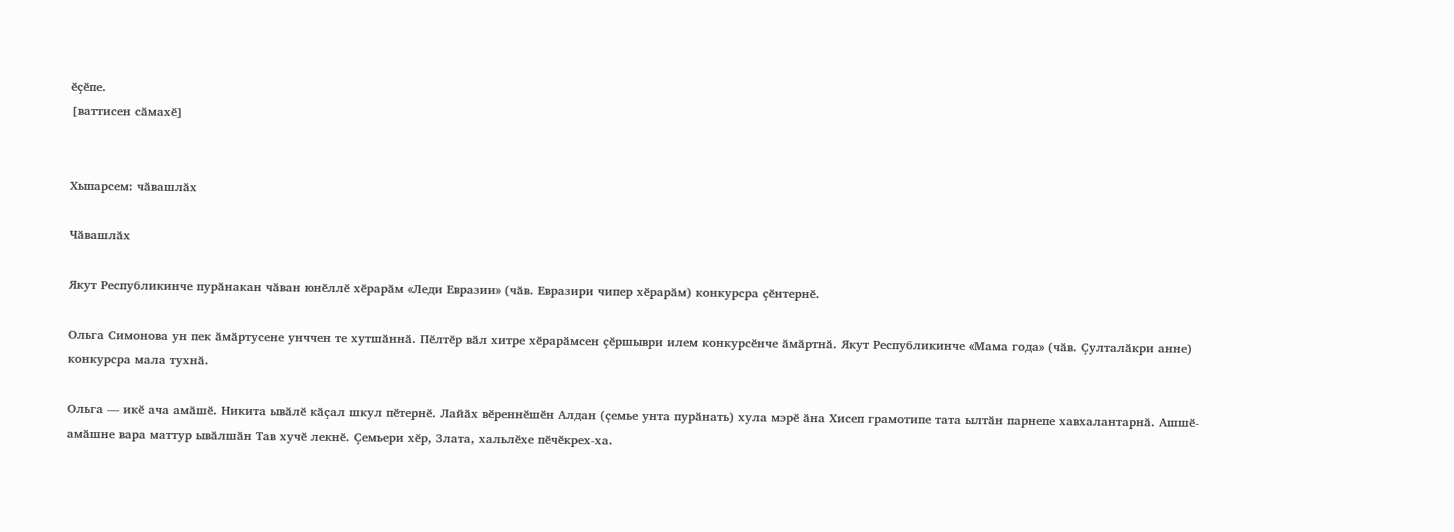ӗҫӗпе.
[ваттисен сӑмахӗ]


Хыпарсем: чӑвашлӑх

Чӑвашлӑх

Якут Республикинче пурӑнакан чӑван юнӗллӗ хӗрарӑм «Леди Евразии» (чӑв. Евразири чипер хӗрарӑм) конкурсра ҫӗнтернӗ.

Ольга Симонова ун пек ӑмӑртусене унччен те хутшӑннӑ. Пӗлтӗр вӑл хитре хӗрарӑмсен ҫӗршыври илем конкурсӗнче ӑмӑртнӑ. Якут Республикинче «Мама года» (чӑв. Ҫулталӑкри анне) конкурсра мала тухнӑ.

Ольга — икӗ ача амӑшӗ. Никита ывӑлӗ кӑҫал шкул пӗтернӗ. Лайӑх вӗреннӗшӗн Алдан (ҫемье унта пурӑнать) хула мэрӗ ӑна Хисеп грамотипе тата ылтӑн парнепе хавхалантарнӑ. Ашшӗ-амӑшне вара маттур ывӑлшӑн Тав хучӗ лекнӗ. Ҫемьери хӗр, Злата, хальлӗхе пӗчӗкрех-ха.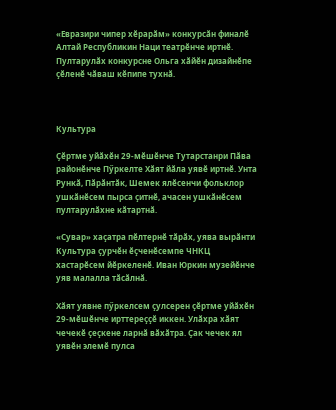«Евразири чипер хӗрарӑм» конкурсӑн финалӗ Алтай Республикин Наци театрӗнче иртнӗ. Пултарулӑх конкурсне Ольга хӑйӗн дизайнӗпе ҫӗленӗ чӑваш кӗпипе тухнӑ.



Культура

Ҫӗртме уйӑхӗн 29-мӗшӗнче Тутарстанри Пӑва районӗнче Пӳркелте Хӑят йӑла уявӗ иртнӗ. Унта Рункӑ, Пӑрӑнтӑк, Шемек ялӗсенчи фольклор ушкӑнӗсем пырса ҫитнӗ, ачасен ушкӑнӗсем пултарулӑхне кӑтартнӑ.

«Сувар» хаҫатра пӗлтернӗ тӑрӑх, уява вырӑнти Культура ҫурчӗн ӗҫченӗсемпе ЧНКЦ хастарӗсем йӗркеленӗ. Иван Юркин музейӗнче уяв малалла тӑсӑлнӑ.

Хӑят уявне пӳркелсем ҫулсерен ҫӗртме уйӑхӗн 29-мӗшӗнче ирттереҫҫӗ иккен. Улӑхра хӑят чечекӗ ҫеҫкене ларнӑ вӑхӑтра. Ҫак чечек ял уявӗн элемӗ пулса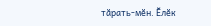тӑрать-мӗн. Ӗлӗк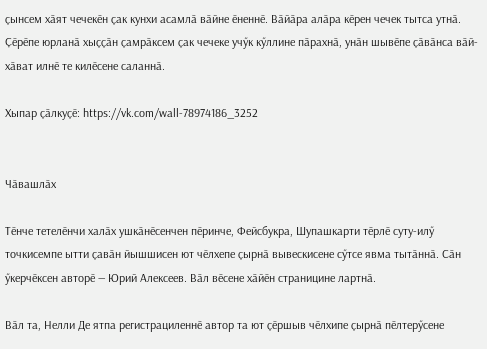ҫынсем хӑят чечекӗн ҫак кунхи асамлӑ вӑйне ӗненнӗ. Вӑйӑра алӑра кӗрен чечек тытса утнӑ. Ҫӗрӗпе юрланӑ хыҫҫӑн ҫамрӑксем ҫак чечеке учӳк кӳллине пӑрахнӑ, унӑн шывӗпе ҫӑвӑнса вӑй-хӑват илнӗ те килӗсене саланнӑ.

Хыпар ҫӑлкуҫӗ: https://vk.com/wall-78974186_3252


Чӑвашлӑх

Тӗнче тетелӗнчи халӑх ушкӑнӗсенчен пӗринче, Фейсбукра, Шупашкарти тӗрлӗ суту-илӳ точкисемпе ытти ҫавӑн йышшисен ют чӗлхепе ҫырнӑ вывескисене сӳтсе явма тытӑннӑ. Сӑн ӳкерчӗксен авторӗ — Юрий Алексеев. Вӑл вӗсене хӑйӗн страницине лартнӑ.

Вӑл та, Нелли Де ятпа регистрациленнӗ автор та ют ҫӗршыв чӗлхипе ҫырнӑ пӗлтерӳсене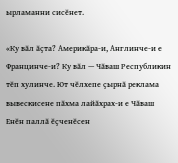ырламанни сисӗнет.

«Ку вӑл ӑҫта? Америкӑра-и, Англинче-и е Францинче-и? Ку вӑл — Чӑваш Республикин тӗп хулинче. Ют чӗлхепе ҫырнӑ реклама вывескисене пӑхма лайӑхрах-и е Чӑваш Енӗн паллӑ ӗҫченӗсен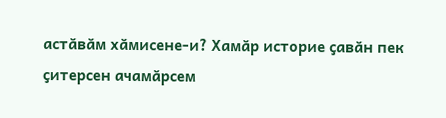астӑвӑм хӑмисене-и? Хамӑр историе ҫавӑн пек ҫитерсен ачамӑрсем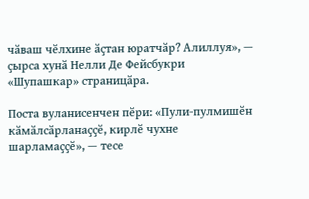чӑваш чӗлхине ӑҫтан юратчӑр? Алиллуя», — ҫырса хунӑ Нелли Де Фейсбукри «Шупашкар» страницӑра.

Поста вуланисенчен пӗри: «Пули-пулмишӗн кӑмӑлсӑрланаҫҫӗ, кирлӗ чухне шарламаҫҫӗ», — тесе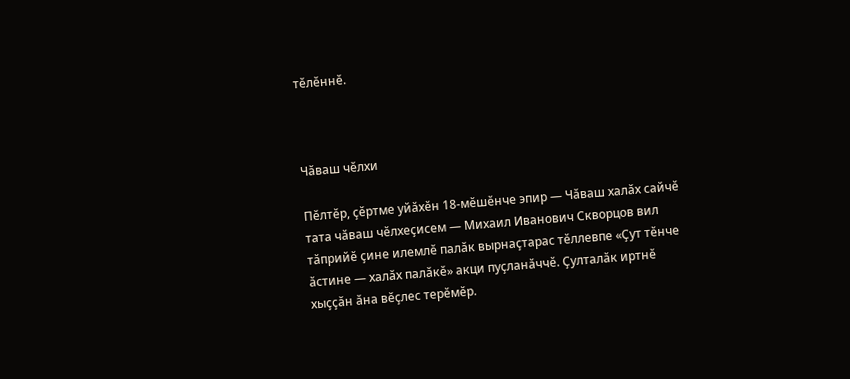тӗлӗннӗ.



Чӑваш чӗлхи

Пӗлтӗр, ҫӗртме уйӑхӗн 18-мӗшӗнче эпир — Чӑваш халӑх сайчӗ тата чӑваш чӗлхеҫисем — Михаил Иванович Скворцов вил тӑприйӗ ҫине илемлӗ палӑк вырнаҫтарас тӗллевпе «Ҫут тӗнче ӑстине — халӑх палӑкӗ» акци пуҫланӑччӗ. Ҫулталӑк иртнӗ хыҫҫӑн ӑна вӗҫлес терӗмӗр.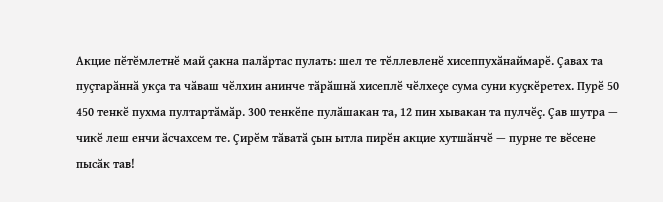Акцие пӗтӗмлетнӗ май ҫакна палӑртас пулать: шел те тӗллевленӗ хисеппухӑнаймарӗ. Ҫавах та пуҫтарӑннӑ укҫа та чӑваш чӗлхин анинче тӑрӑшнӑ хисеплӗ чӗлхеҫе сума суни куҫкӗретех. Пурӗ 50 450 тенкӗ пухма пултартӑмӑр. 300 тенкӗпе пулӑшакан та, 12 пин хывакан та пулчӗҫ. Ҫав шутра — чикӗ леш енчи ӑсчахсем те. Ҫирӗм тӑватӑ ҫын ытла пирӗн акцие хутшӑнчӗ — пурне те вӗсене пысӑк тав!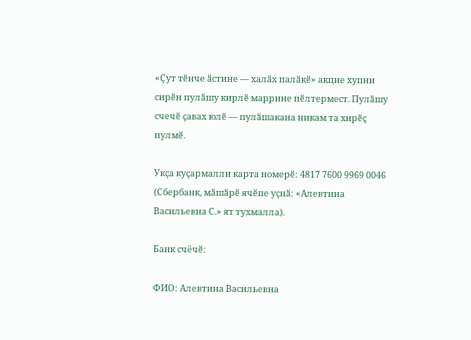«Ҫут тӗнче ӑстине — халӑх палӑкӗ» акцие хупни сирӗн пулӑшу кирлӗ маррине пӗлтермест. Пулӑшу счечӗ ҫавах юлӗ — пулӑшакана никам та хирӗҫ пулмӗ.

Укҫа куҫармалли карта номерӗ: 4817 7600 9969 0046 (Сбербанк, мӑшӑрӗ ячӗпе уҫнӑ: «Алевтина Васильевна С.» ят тухмалла).

Банк счёчӗ:

ФИО: Алевтина Васильевна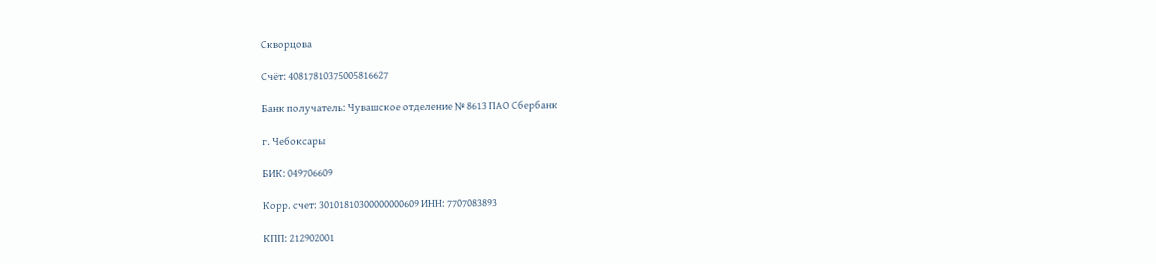Скворцова

Счёт: 40817810375005816627

Банк получатель: Чувашское отделение № 8613 ПАО Сбербанк

г. Чебоксары

БИК: 049706609

Корр. счет: 30101810300000000609 ИНН: 7707083893

КПП: 212902001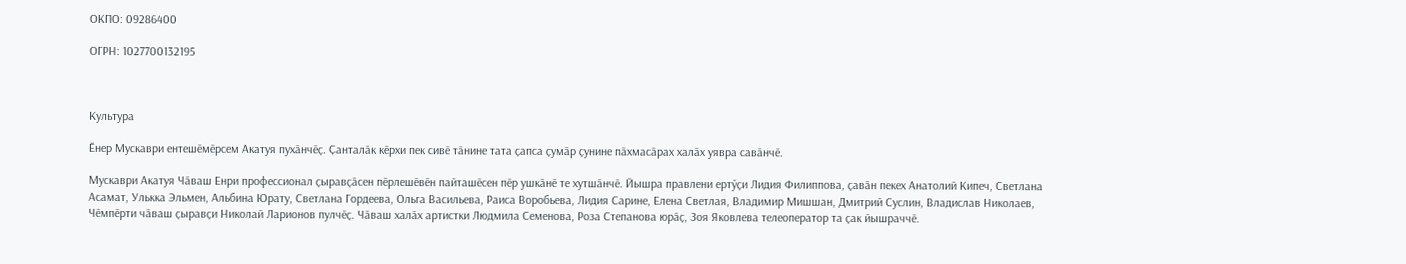ОКПО: 09286400

ОГРН: 1027700132195



Культура

Ӗнер Мускаври ентешӗмӗрсем Акатуя пухӑнчӗҫ. Ҫанталӑк кӗрхи пек сивӗ тӑнине тата ҫапса ҫумӑр ҫунине пӑхмасӑрах халӑх уявра савӑнчӗ.

Мускаври Акатуя Чӑваш Енри профессионал ҫыравҫӑсен пӗрлешӗвӗн пайташӗсен пӗр ушкӑнӗ те хутшӑнчӗ. Йышра правлени ертӳҫи Лидия Филиппова, ҫавӑн пекех Анатолий Кипеч, Светлана Асамат, Улькка Эльмен, Альбина Юрату, Светлана Гордеева, Ольга Васильева, Раиса Воробьева, Лидия Сарине, Елена Светлая, Владимир Мишшан, Дмитрий Суслин, Владислав Николаев, Чӗмпӗрти чӑваш ҫыравҫи Николай Ларионов пулчӗҫ. Чӑваш халӑх артистки Людмила Семенова, Роза Степанова юрӑҫ, Зоя Яковлева телеоператор та ҫак йышраччӗ.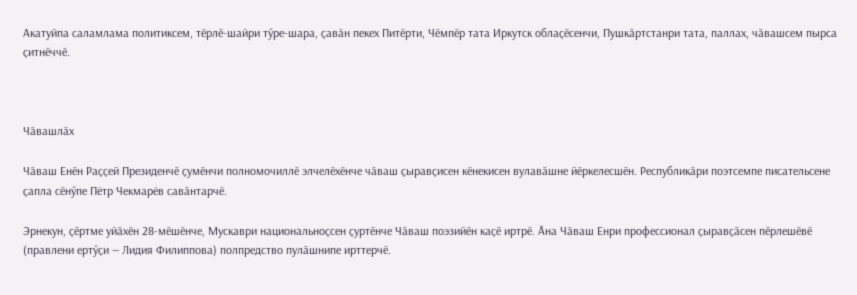Акатуйпа саламлама политиксем, тӗрлӗ-шайри тӳре-шара, ҫавӑн пекех Питӗрти, Чӗмпӗр тата Иркутск облаҫӗсенчи, Пушкӑртстанри тата, паллах, чӑвашсем пырса ҫитнӗччӗ.



Чӑвашлӑх

Чӑваш Енӗн Раҫҫей Президенчӗ ҫумӗнчи полномочиллӗ элчелӗхӗнче чӑваш ҫыравҫисен кӗнекисен вулавӑшне йӗркелесшӗн. Республикӑри поэтсемпе писательсене ҫапла сӗнӳпе Пётр Чекмарёв савӑнтарчӗ.

Эрнекун, ҫӗртме уйӑхӗн 28-мӗшӗнче, Мускаври национальноҫсен ҫуртӗнче Чӑваш поэзийӗн каҫӗ иртрӗ. Ӑна Чӑваш Енри профессионал ҫыравҫӑсен пӗрлешӗвӗ (правлени ертӳҫи — Лидия Филиппова) полпредство пулӑшнипе ирттерчӗ.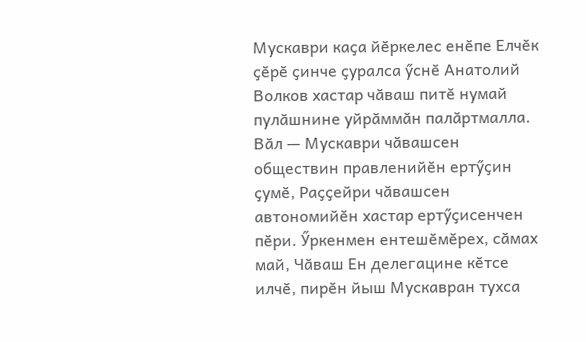Мускаври каҫа йӗркелес енӗпе Елчӗк ҫӗрӗ ҫинче ҫуралса ӳснӗ Анатолий Волков хастар чӑваш питӗ нумай пулӑшнине уйрӑммӑн палӑртмалла. Вӑл — Мускаври чӑвашсен обществин правленийӗн ертӳҫин ҫумӗ, Раҫҫейри чӑвашсен автономийӗн хастар ертӳҫисенчен пӗри. Ӳркенмен ентешӗмӗрех, сӑмах май, Чӑваш Ен делегацине кӗтсе илчӗ, пирӗн йыш Мускавран тухса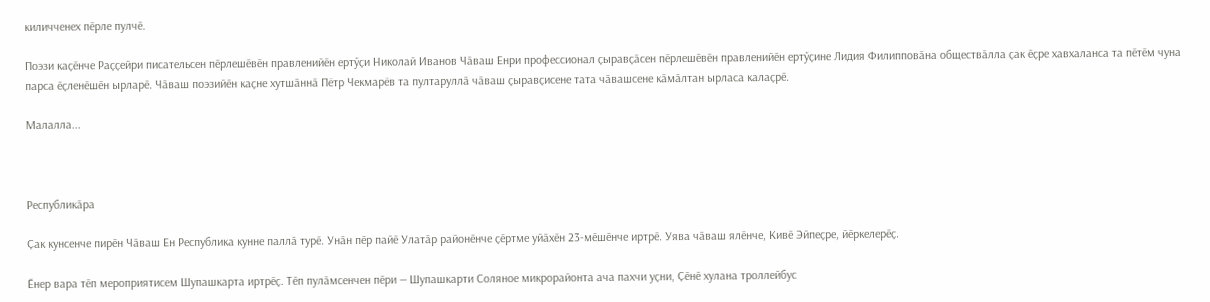киличченех пӗрле пулчӗ.

Поэзи каҫӗнче Раҫҫейри писательсен пӗрлешӗвӗн правленийӗн ертӳҫи Николай Иванов Чӑваш Енри профессионал ҫыравҫӑсен пӗрлешӗвӗн правленийӗн ертӳҫине Лидия Филипповӑна обществӑлла ҫак ӗҫре хавхаланса та пӗтӗм чуна парса ӗҫленӗшӗн ырларӗ. Чӑваш поэзийӗн каҫне хутшӑннӑ Пётр Чекмарёв та пултаруллӑ чӑваш ҫыравҫисене тата чӑвашсене кӑмӑлтан ырласа калаҫрӗ.

Малалла...



Республикӑра

Ҫак кунсенче пирӗн Чӑваш Ен Республика кунне паллӑ турӗ. Унӑн пӗр пайӗ Улатӑр районӗнче ҫӗртме уйӑхӗн 23-мӗшӗнче иртрӗ. Уява чӑваш ялӗнче, Кивӗ Эйпеҫре, йӗркелерӗҫ.

Ӗнер вара тӗп мероприятисем Шупашкарта иртрӗҫ. Тӗп пулӑмсенчен пӗри — Шупашкарти Соляное микрорайонта ача пахчи уҫни, Ҫӗнӗ хулана троллейбус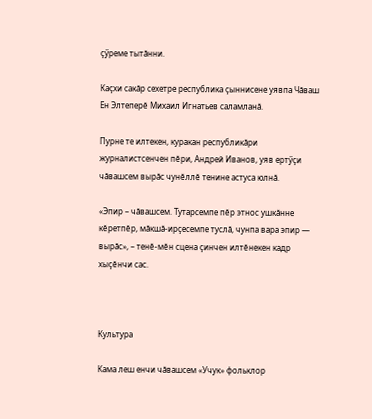ҫӳреме тытӑнни.

Каҫхи сакӑр сехетре республика ҫыннисене уявпа Чӑваш Ен Элтеперӗ Михаил Игнатьев саламланӑ.

Пурне те илтекен, куракан республикӑри журналистсенчен пӗри, Андрей Иванов, уяв ертӳҫи чӑвашсем вырӑс чунӗллӗ тенине астуса юлнӑ.

«Эпир – чӑвашсем. Тутарсемпе пӗр этнос ушкӑнне кӗретпӗр, мӑкшӑ-ирҫесемпе туслӑ, чунпа вара эпир — вырӑс», – тенӗ-мӗн сцена ҫинчен илтӗнекен кадр хыҫӗнчи сас.



Культура

Кама леш енчи чӑвашсем «Учук» фольклор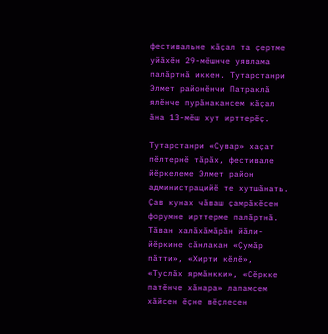фестивальне кӑҫал та ҫертме уйӑхӗн 29-мӗшнче уявлама палӑртнӑ иккен. Тутарстанри Элмет районӗнчи Патраклӑ ялӗнче пурӑнакансем кӑҫал ӑна 13-мӗш хут ирттерӗҫ.

Тутарстанри «Сувар» хаҫат пӗлтернӗ тӑрӑх, фестивале йӗркелеме Элмет район администрацийӗ те хутшӑнать. Ҫав кунах чӑваш ҫамрӑкӗсен форумне ирттерме палӑртнӑ. Тӑван халӑхӑмӑрӑн йӑли-йӗркине сӑнлакан «Ҫумӑр пӑтти», «Хирти кӗлӗ», «Туслӑх ярмӑнкки», «Сӗркке патӗнче хӑнара» лапамсем хӑйсен ӗҫне вӗҫлесен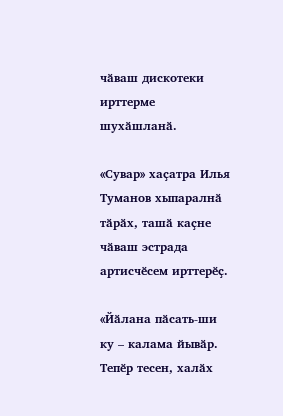чӑваш дискотеки ирттерме шухӑшланӑ.

«Сувар» хаҫатра Илья Туманов хыпаралнӑ тӑрӑх, ташӑ каҫне чӑваш эстрада артисчӗсем ирттерӗҫ.

«Йӑлана пӑсать-ши ку – калама йывӑр. Тепӗр тесен, халӑх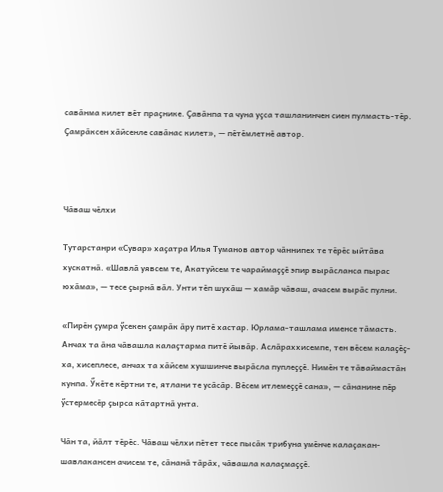савӑнма килет вӗт праҫнике. Ҫавӑнпа та чуна уҫса ташланинчен сиен пулмасть-тӗр. Ҫамрӑксен хӑйсенле савӑнас килет», — пӗтӗмлетнӗ автор.



Чӑваш чӗлхи

Тутарстанри «Сувар» хаҫатра Илья Туманов автор чӑннипех те тӗрӗс ыйтӑва хускатнӑ. «Шавлӑ уявсем те, Акатуйсем те чараймаҫҫӗ эпир вырӑсланса пырас юхӑма», — тесе ҫырнӑ вӑл. Унти тӗп шухӑш — хамӑр чӑваш, ачасем вырӑс пулни.

«Пирӗн ҫумра ӳсекен ҫамрӑк ӑру питӗ хастар. Юрлама-ташлама именсе тӑмасть. Анчах та ӑна чӑвашла калаҫтарма питӗ йывӑр. Аслӑраххисемпе, тен вӗсем калаҫӗҫ-ха, хисеплесе, анчах та хӑйсем хушшинче вырӑсла пуплеҫҫӗ. Нимӗн те тӑваймастӑн кунпа. Ӳкӗте кӗртни те, ятлани те усӑсӑр. Вӗсем итлемеҫҫӗ сана», — сӑнанине пӗр ӳстермесӗр ҫырса кӑтартнӑ унта.

Чӑн та, йӑлт тӗрӗс. Чӑваш чӗлхи пӗтет тесе пысӑк трибуна умӗнче калаҫакан-шавлакансен ачисем те, сӑнанӑ тӑрӑх, чӑвашла калаҫмаҫҫӗ.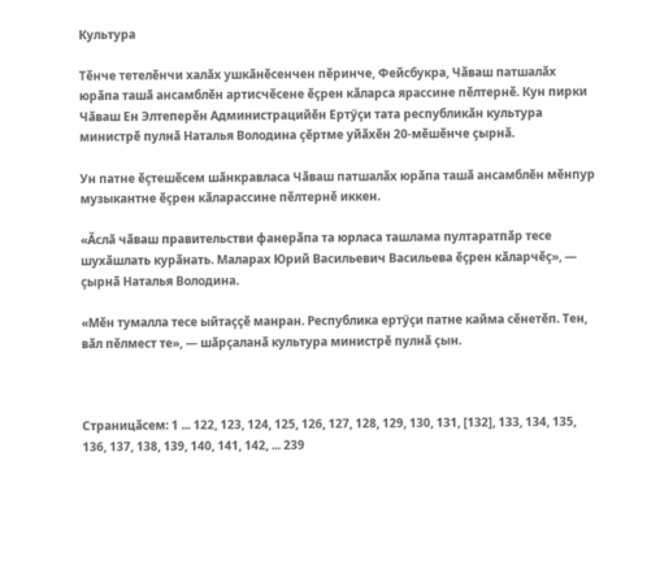Культура

Тӗнче тетелӗнчи халӑх ушкӑнӗсенчен пӗринче, Фейсбукра, Чӑваш патшалӑх юрӑпа ташӑ ансамблӗн артисчӗсене ӗҫрен кӑларса ярассине пӗлтернӗ. Кун пирки Чӑваш Ен Элтеперӗн Администрацийӗн Ертӳҫи тата республикӑн культура министрӗ пулнӑ Наталья Володина ҫӗртме уйӑхӗн 20-мӗшӗнче ҫырнӑ.

Ун патне ӗҫтешӗсем шӑнкравласа Чӑваш патшалӑх юрӑпа ташӑ ансамблӗн мӗнпур музыкантне ӗҫрен кӑларассине пӗлтернӗ иккен.

«Ӑслӑ чӑваш правительстви фанерӑпа та юрласа ташлама пултаратпӑр тесе шухӑшлать курӑнать. Маларах Юрий Васильевич Васильева ӗҫрен кӑларчӗҫ», — ҫырнӑ Наталья Володина.

«Мӗн тумалла тесе ыйтаҫҫӗ манран. Республика ертӳҫи патне кайма сӗнетӗп. Тен, вӑл пӗлмест те», — шӑрҫаланӑ культура министрӗ пулнӑ ҫын.



Страницӑсем: 1 ... 122, 123, 124, 125, 126, 127, 128, 129, 130, 131, [132], 133, 134, 135, 136, 137, 138, 139, 140, 141, 142, ... 239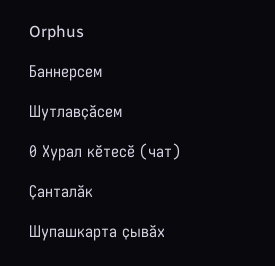Orphus

Баннерсем

Шутлавҫӑсем

0 Хурал кӗтесӗ (чат)

Ҫанталӑк

Шупашкарта ҫывӑх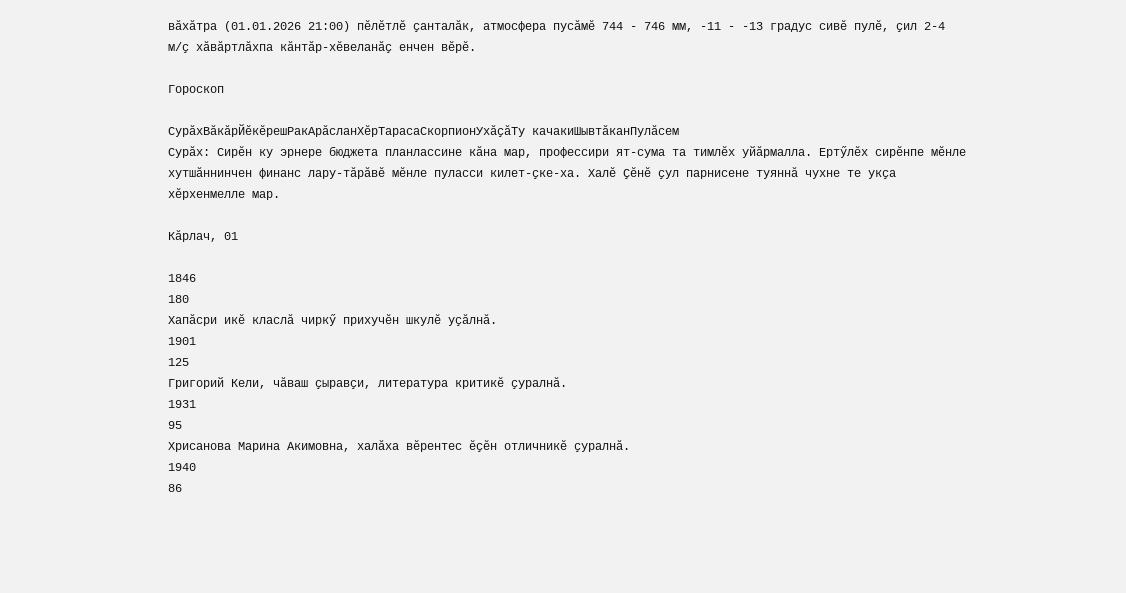вӑхӑтра (01.01.2026 21:00) пӗлӗтлӗ ҫанталӑк, атмосфера пусӑмӗ 744 - 746 мм, -11 - -13 градус сивӗ пулӗ, ҫил 2-4 м/ҫ хӑвӑртлӑхпа кӑнтӑр-хӗвеланӑҫ енчен вӗрӗ.

Гороскоп

СурӑхВӑкӑрЙӗкӗрешРакАрӑсланХӗрТарасаСкорпионУхӑҫӑТу качакиШывтӑканПулӑсем
Сурӑх: Сирӗн ку эрнере бюджета планлассине кӑна мар, профессири ят-сума та тимлӗх уйӑрмалла. Ертӳлӗх сирӗнпе мӗнле хутшӑннинчен финанс лару-тӑрӑвӗ мӗнле пуласси килет-ҫке-ха. Халӗ Ҫӗнӗ ҫул парнисене туяннӑ чухне те укҫа хӗрхенмелле мар.

Кӑрлач, 01

1846
180
Хапӑсри икӗ класлӑ чиркӳ прихучӗн шкулӗ уҫӑлнӑ.
1901
125
Григорий Кели, чӑваш ҫыравҫи, литература критикӗ ҫуралнӑ.
1931
95
Хрисанова Марина Акимовна, халӑха вӗрентес ӗҫӗн отличникӗ ҫуралнӑ.
1940
86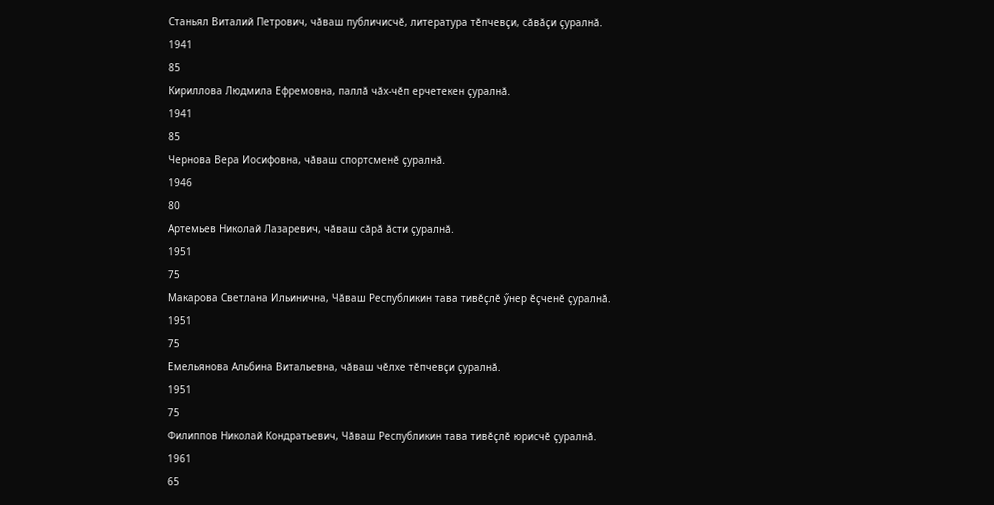Станьял Виталий Петрович, чӑваш публичисчӗ, литература тӗпчевҫи, сӑвӑҫи ҫуралнӑ.
1941
85
Кириллова Людмила Ефремовна, паллӑ чӑх-чӗп ерчетекен ҫуралнӑ.
1941
85
Чернова Вера Иосифовна, чӑваш спортсменӗ ҫуралнӑ.
1946
80
Артемьев Николай Лазаревич, чӑваш сӑрӑ ӑсти ҫуралнӑ.
1951
75
Макарова Светлана Ильинична, Чӑваш Республикин тава тивӗҫлӗ ӳнер ӗҫченӗ ҫуралнӑ.
1951
75
Емельянова Альбина Витальевна, чӑваш чӗлхе тӗпчевҫи ҫуралнӑ.
1951
75
Филиппов Николай Кондратьевич, Чӑваш Республикин тава тивӗҫлӗ юрисчӗ ҫуралнӑ.
1961
65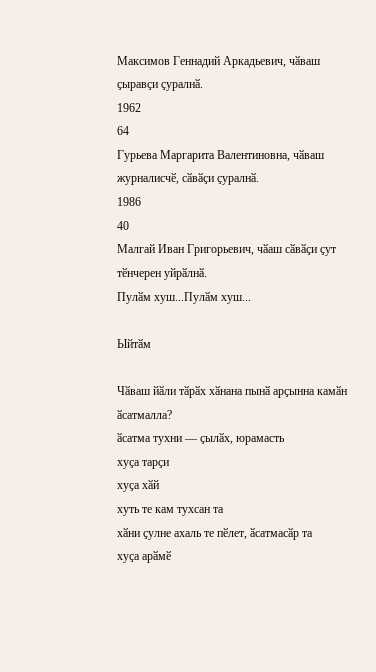Максимов Геннадий Аркадьевич, чӑваш ҫыравҫи ҫуралнӑ.
1962
64
Гурьева Маргарита Валентиновна, чӑваш журналисчӗ, сӑвӑҫи ҫуралнӑ.
1986
40
Малгай Иван Григорьевич, чӑаш сӑвӑҫи ҫут тӗнчерен уйрӑлнӑ.
Пулӑм хуш...Пулӑм хуш...

Ыйтӑм

Чӑваш йӑли тӑрӑх хӑнана пынӑ арҫынна камӑн ӑсатмалла?
ӑсатма тухни — ҫылӑх, юрамасть
хуҫа тарҫи
хуҫа хӑй
хуть те кам тухсан та
хӑни ҫулне ахаль те пӗлет, ӑсатмасӑр та
хуҫа арӑмӗ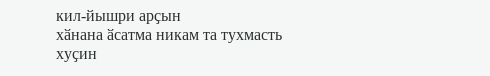кил-йышри арҫын
хӑнана ӑсатма никам та тухмасть
хуҫин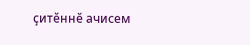ҫитӗннӗ ачисем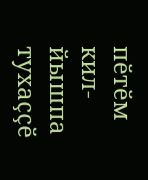пӗтӗм кил-йышпа тухаҫҫӗ